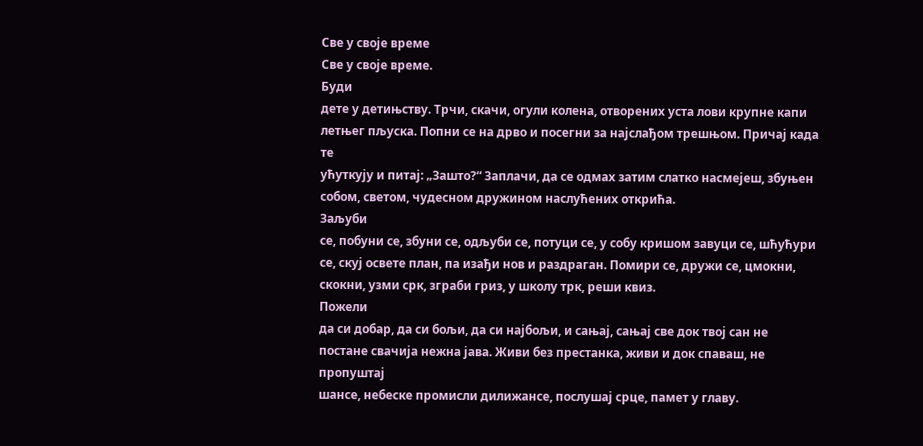Све у своје време
Све у своје време.
Буди
дете у детињству. Трчи, скачи, огули колена, отворених уста лови крупне капи
летњег пљуска. Попни се на дрво и посегни за најслађом трешњом. Причај када те
ућуткују и питај: „Зашто?“ Заплачи, да се одмах затим слатко насмејеш, збуњен
собом, светом, чудесном дружином наслућених открића.
Заљуби
се, побуни се, збуни се, одљуби се, потуци се, у собу кришом завуци се, шћућури
се, скуј освете план, па изађи нов и раздраган. Помири се, дружи се, цмокни,
скокни, узми срк, зграби гриз, у школу трк, реши квиз.
Пожели
да си добар, да си бољи, да си најбољи, и сањај, сањај све док твој сан не
постане свачија нежна јава. Живи без престанка, живи и док спаваш, не пропуштај
шансе, небеске промисли дилижансе, послушај срце, памет у главу.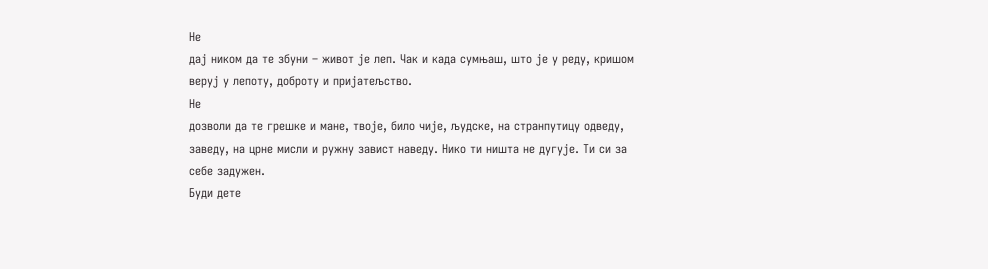Не
дај ником да те збуни – живот је леп. Чак и када сумњаш, што је у реду, кришом
веруј у лепоту, доброту и пријатељство.
Не
дозволи да те грешке и мане, твоје, било чије, људске, на странпутицу одведу,
заведу, на црне мисли и ружну завист наведу. Нико ти ништа не дугује. Ти си за
себе задужен.
Буди дете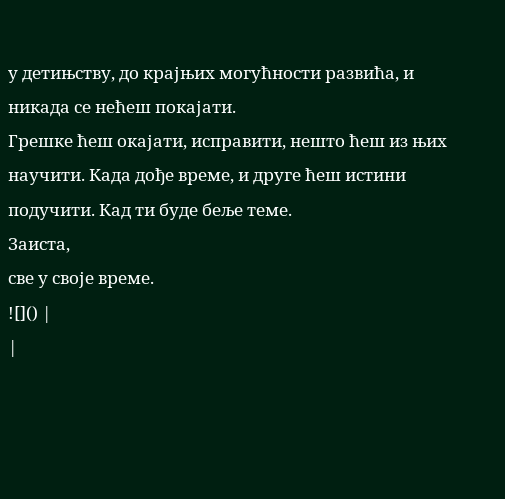у детињству, до крајњих могућности развића, и никада се нећеш покајати.
Грешке ћеш окајати, исправити, нешто ћеш из њих научити. Када дође време, и друге ћеш истини подучити. Кад ти буде беље теме.
Заиста,
све у своје време.
![]() |
|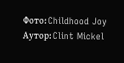Фото: Childhood Joy Аутор: Clint Mickel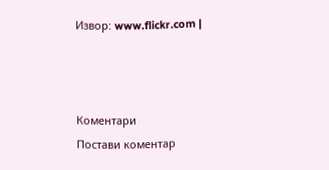Извор: www.flickr.com |



Коментари
Постави коментар